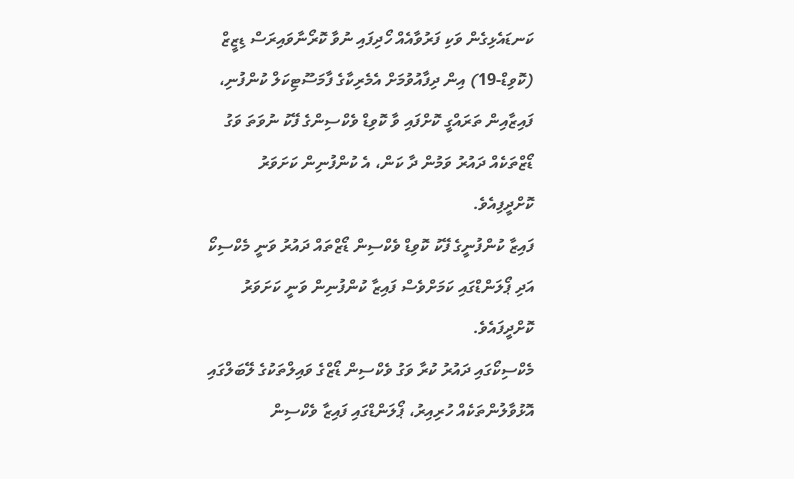ކަނޑައެޅިގެން ވަކި ފަރުވާއެއް ހޯދިފައި ނުވާ ކޮރޯނާވައިރަސް ޑިޒީޒް (ކޮވިޑް-19) އިން ދިފާއުވުމަށް އެމެރިކާގެ ފާމަސޫޓިކަލް ކުންފުނި، ފައިޒާއިން ތަރައްގީ ކޮށްފައި ވާ ކޮވިޑް ވެކްސިންގެ ފޭކު ނުވަތަ ވަގު ޑޯޒްތަކެއް ދައުރު ވަމުން ދާ ކަން، އެ ކުންފުނިން ކަށަވަރު ކޮށްދީފިއެވެ.
ފައިޒާ ކުންފުނީގެ ފޭކު ކޮވިޑް ވެކްސިން ޑޯޒްތައް ދައުރު ވަނީ މެކްސިކޯ އަދި ޕޯލަންޑްގައި ކަމަށްވެސް ފައިޒާ ކުންފުނިން ވަނީ ކަށަވަރު ކޮށްދީފައެވެ.
މެކްސިކޯގައި ދައުރު ކުރާ ވަގު ވެކްސިން ޑޯޒްގެ ވައިލްތަކުގެ ލޭބަލްގައި އޮޅުވާލުންތަކެއް ހުރިއިރު، ޕޯލަންޑްގައި ފައިޒާ ވެކްސިން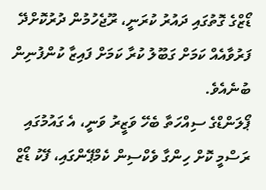ޑޯޒްގެ ގޮތުގައި ދައުރު ކުރަނީ، ރޫޖެހުމުން ދުރުކޮށްދޭ ފަރުވާއެއް ކަމަށް ގަބޫލު ކުރާ ކަމަށް ފައިޒާ ކުންފުނިން ބުނެއެވެ.
ޕޯލަންޑްގެ ސިއްހަތާ ބެހޭ ވަޒީރު ވަނީ، އެ ގައުމުގައި ރަސްމީ ކޮށް ހިންގާ ވެކްސިން ކެމްޕޭންގައި، ފޭކު ޑޯޒް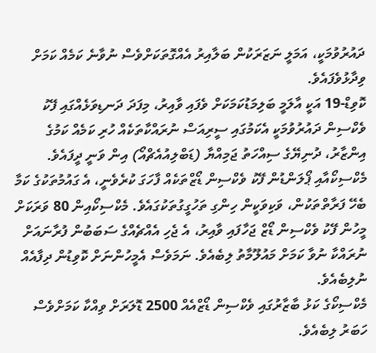ދައުރުވުމަކީ، އަމަލީ ނަޒަރަކުން ބަލާއިރު އެއްގޮތަކަށްވެސް ނުވާނެ ކަމެއް ކަމަށް ވިދާޅުވެފައެވެ.
ކޮވިޑް-19 އަކީ އާލަމީ ބަލިމަޑުކަމަކަށް ވެފައި ވާއިރު، މިފަދަ ދަނޑިވަޅެއްގައި ފޭކު ވެކްސިން ދައުރުވުމަކީ އެކަމުގައި ސީރިއަސް ނުރައްކާތަކެއް ހުރި ކަމެއް ކަމުގެ އިންޒާރު، ދުނިޔޭގެ ސިއްހަތު ޖަމިއްޔާ (ޑަބްލިއުއެޗްއޯ) އިން ވަނީ ދީފައެވެ.
މެކްސިކޯއާއި ޕޯލަންޑުން ފޭކު ވެކްސިން ޑޯޒްތަކެއް ފާހަގަ ކުރެވެނީ، އެ ގައުމުތަކުގެ ކަމާ ބެހޭ ފަރާތްތަކުން، ވަކިވަކީން ހިންގި ތަހުގީގުތަކުގައެވެ. މެކްސިކޯއިން 80 ވަރަކަށް މީހުން ފޭކު ވެކްސިން ޑޯޒް ޖަހާފައި ވާއިރު، އެ ޖެހި އެއްޗެއްގެ ސަބަބުން ފުރާނައަށް ނުރައްކާ ނުވާ ކަމަށް މައުލޫމާތު ލިބެއެވެ. ނަމަވެސް އެމީހުންނަށް ކޮވިޑުން ދިފާއެއް ނުލިބެއެވެ.
މެކްސިކޯގެ ކަޅު ބާޒާރުގައި ވެކްސިން ޑޯޒްއެއް 2500 ޑޮލަރަށް ވިއްކާ ކަމަށްވެސް ހަބަރު ލިބެއެވެ.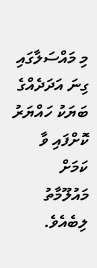މި މައްސަލާގައި ގިނަ އަދަދެއްގެ ބަޔަކު ހައްޔަރު ކޮށްފައި ވާ ކަމަށް މައުލޫމާތު ލިބެއެވެ.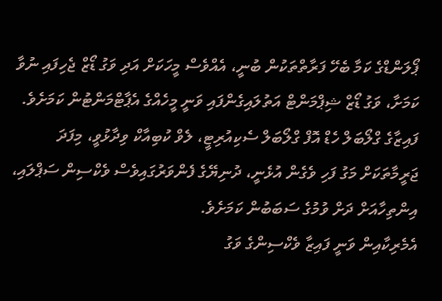ޕޯލަންޑްގެ ކަމާ ބެހޭ ފަރާތްތަކުން ބުނީ، އެއްވެސް މީހަކަށް އަދި ވަގު ޑޯޒް ޖެހިފައި ނުވާ ކަމަށާ، ވަގު ޑޯޒް ޝިޕްމަންޓް އަތުލައިގެންފައި ވަނީ މީހެއްގެ އެޕާޓްމަންޓުން ކަމަށެވެ.
ފައިޒާގެ ގްލޯބަލް ހެޑް އޮފް ގްލޯބަލް ސެކިއުރިޓީ، ލެވް ކުބިއާކް ވިދާޅުވީ، މިފަދަ ޖަރީމާތަކަށް މަގު ފަހި ވެގެން އުޅެނީ، ދުނިޔޭގެ ފެންވަރުގައިވެސް ވެކްސިން ސަޕްލައި، އިންތިހާއަށް ދަށް ވުމުގެ ސަބަބުން ކަމަށެވެ.
އެމެރިކާއިން ވަނީ ފައިޒާ ވެކްސިންގެ ވަގު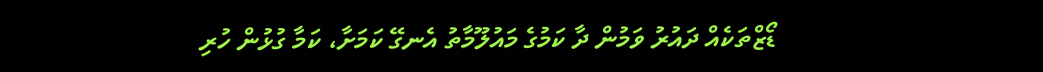ޑޯޒްތަކެއް ދައުރު ވަމުން ދާ ކަމުގެ މައުލޫމާތު އެނގޭ ކަމަށާ، ކަމާ ގުޅުން ހުރި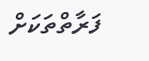ފަރާތްތަކަށް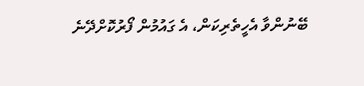ބޭނުންވާ އެހީތެރިކަން، އެ ގައުމުން ފޯރުކޮށްދޭނެ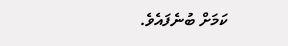ކަމަށް ބުނެފައެވެ.